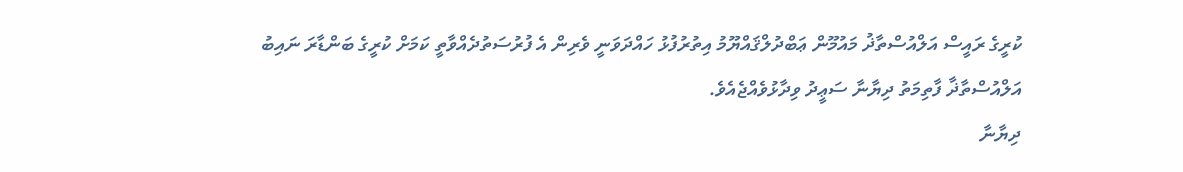ކުރީގެ ރައީސް އަލްއުސްތާޛު މައުމޫން ޢަބްދުލްޤައްޔޫމު އިތުރުފުޅު ހައްދަވަނީ ވެރިން އެ ފުރުސަތުދެއްވާތީ ކަމަށް ކުރީގެ ބަންޑާރަ ނައިބު އަލްއުސްތާޛާ ފާތިމަތު ދިޔާނާ ސަޢީދު ވިދާޅުވެއްޖެއެވެ.
ދިޔާނާ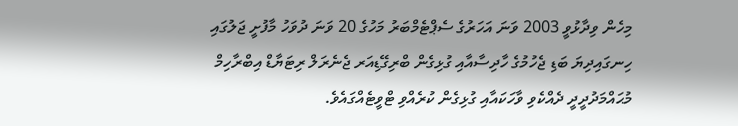މިހެން ވިދާޅުވީ 2003 ވަނަ އަހަރުގެ ސެޕްޓެމްބަރު މަހުގެ 20 ވަނަ ދުވަހު މާފުށީ ޖަލުގައި ހިނގައިދިޔަ ބަޑި ޖެހުމުގެ ހާދިސާއާއި ގުޅިގެން ބްރިގޭޑިއަރ ޖެނެރަލް ރިޓަޔާޑް އިބްރާހިމް މުޙައްމަދުދީދީ ދެއްކެވި ވާހަކައާއި ގުޅިގެން ކުރެއްވި ޓްވީޓެއްގައެވެ.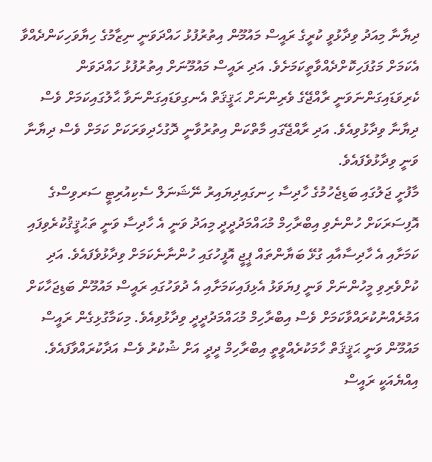ދިޔާނާ މިއަދު ވިދާޅުވީ ކުރީގެ ރައީސް މައުމޫން އިތުރުފުޅު ހައްދަވަނީ ނިޒާމުގެ ހިޔާވަހިކަންދެއްވާ އެކަމަށް މަގުފަހިކޮށްދެއްވާތީކަމަށެވެ. އަދި ރައީސް މައުމޫނަށް އިތުރުފުޅު ހައްދަވަން ކެރިވަޑައިގަންނަވަނީ ރާއްޖޭގެ ވެރިންނަށް ޙަޤީޤަތް އެނގިވަޑައިގަންނަވާ ޙާލުގައިކަމަށް ވެސް ދިޔާނާ ވިދާޅުވިއެވެ. އަދި ރާއްޖޭގައި މާތްކަން އިތުރުވާނީ ދޮގުހެދިވަރަކަށް ކަމަށް ވެސް ދިޔާނާ ވަނީ ވިދާޅުވެފައެވެ.
މާފުށީ ޖަލުގައި ބަޑިޖެހުމުގެ ހާދިސާ ހިނގައިދިޔައިރު ނޭޝަނަލް ސެކިއުރިޓީ ސަރވިސްގެ އޮފިސަރަކަށް ހުންނެވި އިބްރާހިމް މުޙައްމަދުދީދީ މިއަދު ވަނީ އެ ހާދިސާ ވަނީ ތަޙުޤީޤުކުރެވިފައި ކަމަށާއި އެ ހާދިސާއާއި ގުޅޭ ބަޔާންތައް ޕީޖީ އޮފީހުގައި ހުންނާނެކަމަށް ވިދާޅުވެފައެވެ. އަދި ކުށްވެރިވި މީހުންނަށް ވަނީ ފިޔަވަޅު އެޅިފައިކަމަށާއި އެ ދުވަހުގައި ރައީސް މައުމޫން ބަޑިޖަހާކަށް އަމުރެއްނުކުރައްވާކަމަށް ވެސް އިބްރާހިމް މުޙައްމަދުދީދީ ވިދާޅުވިއެވެ. މިކަމާގުޅިގެން ރައީސް މައުމޫން ވަނީ ޙަޤީޤަތް ހާމަކުރެއްވީތީ އިބްރާހިމް ދީދީ އަށް ޝުކުރު ވެސް އަދާކުރައްވާފައެވެ.
އިއްޔެއަކީ ރައީސް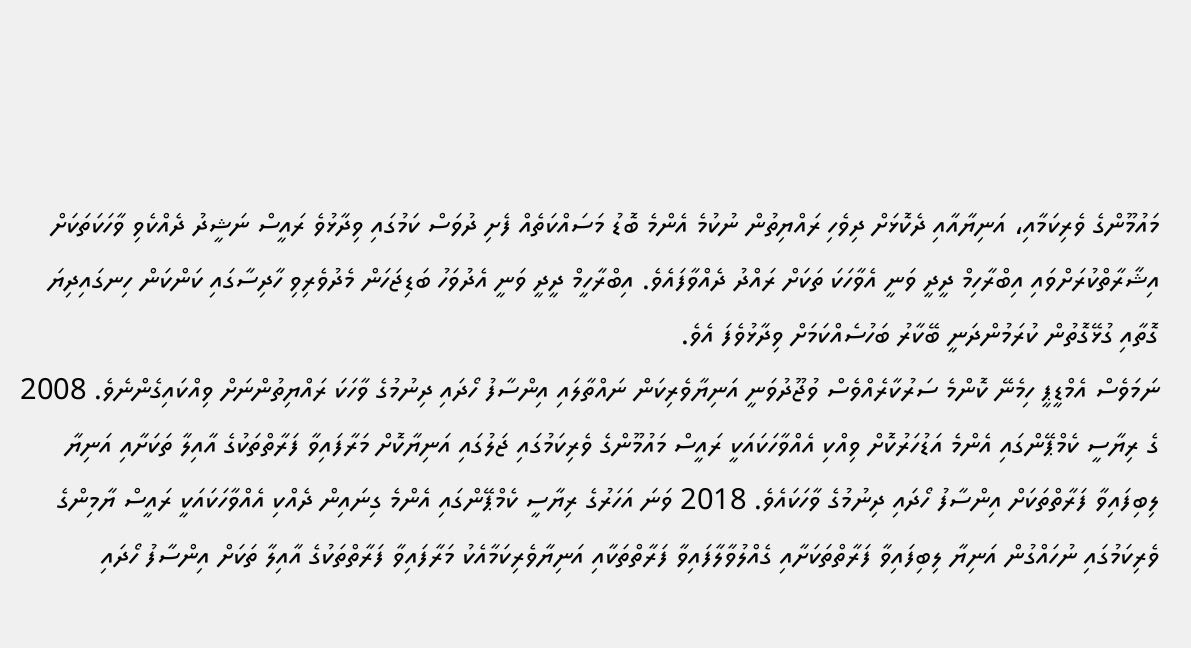މައުމޫންގެ ވެރިކަމާއި، އަނިޔާއާއި ދެކޮޅަށް ދިވެހި ރައްޔިތުން ނުކުމެ އެންމެ ބޮޑު މަސައްކަތެއް ފެށި ދުވަސް ކަމުގައި ވިދާޅުވެ ރައީސް ނަޝީދު ދެއްކެވި ވާހަކަތަކަށް އިޝާރާތްކުރަށްވައި އިބްރާހިމް ދީދީ ވަނީ އެވާހަކަ ތަކަށް ރައްދު ދެއްވާފައެވެ. އިބްރާހީމް ދީދީ ވަނީ އެދުވަހު ބަޑިޖަހަން މެދުވެރިވި ހާދިސާގައި ކަންކަން ހިނގައިދިޔަ ގޮތާއި ގުޅޭގޮތުން ކުރަމުންދަނީ ބޭކާރު ބަހުސެއްކަމަށް ވިދާޅުވެފަ އެވެ.
ނަމަވެސް އެމްޑީޕީ ހިމެނޭ ކޮންމެ ސަރުކާރެއްވެސް ވުޖޫދުވަނީ އަނިޔާވެރިކަން ނައްތާލައި އިންސާފު ހޯދައި ދިނުމުގެ ވާހަކަ ރައްޔިތުންނަށް ވިއްކައިގެންނެވެ. 2008 ގެ ރިޔާސީ ކެމްޕޭންގައި އެންމެ އަޑުހަރުކޮށް ވިއްކި އެއްވާހަކައަކީ ރައީސް މައުމޫންގެ ވެރިކަމުގައި ޖަލުގައި އަނިޔާކޮށް މަރާފައިވާ ފަރާތްތަކުގެ އާއިލާ ތަކަށާއި އަނިޔާ ލިބިފައިވާ ފަރާތްތަކަށް އިންސާފު ހޯދައި ދިނުމުގެ ވާހަކައެވެ. 2018 ވަނަ އަހަރުގެ ރިޔާސީ ކެމްޕޭންގައި އެންމެ ގިނައިން ދެއްކި އެއްވާހަކައަކީ ރައީސް ޔާމިންގެ ވެރިކަމުގައި ނުހައްގުން އަނިޔާ ލިބިފައިވާ ފަރާތްތަކަށާއި ގެއްލުވާލާފައިވާ ފަރާތްތަކާއި އަނިޔާވެރިކަމާއެކު މަރާފައިވާ ފަރާތްތަކުގެ އާއިލާ ތަކަށް އިންސާފު ހޯދައި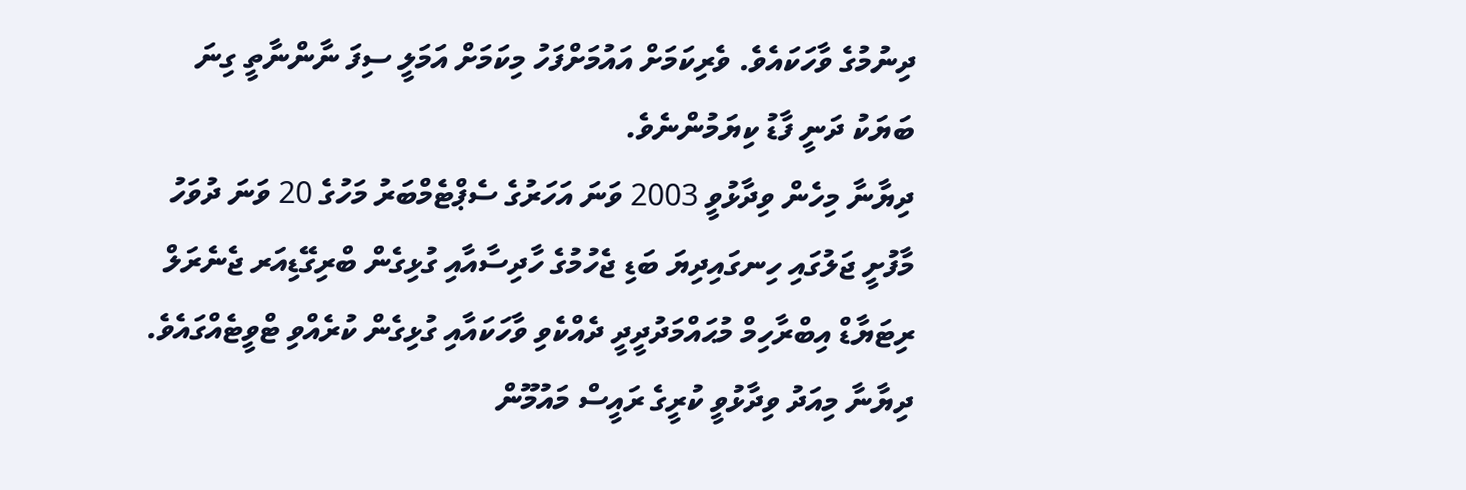ދިނުމުގެ ވާހަކައެވެ. ވެރިކަމަށް އައުމަށްފަހު މިކަމަށް އަމަލީ ސިފަ ނާންނާތީ ގިނަ ބަޔަކު ދަނީ ފާޑު ކިޔަމުންނެވެ.
ދިޔާނާ މިހެން ވިދާޅުވީ 2003 ވަނަ އަހަރުގެ ސެޕްޓެމްބަރު މަހުގެ 20 ވަނަ ދުވަހު މާފުށީ ޖަލުގައި ހިނގައިދިޔަ ބަޑި ޖެހުމުގެ ހާދިސާއާއި ގުޅިގެން ބްރިގޭޑިއަރ ޖެނެރަލް ރިޓަޔާޑް އިބްރާހިމް މުޙައްމަދުދީދީ ދެއްކެވި ވާހަކައާއި ގުޅިގެން ކުރެއްވި ޓްވީޓެއްގައެވެ.
ދިޔާނާ މިއަދު ވިދާޅުވީ ކުރީގެ ރައީސް މައުމޫން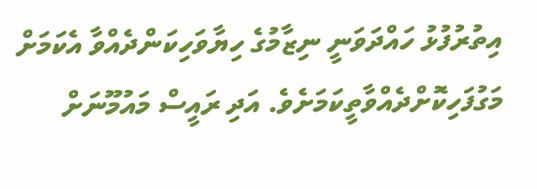އިތުރުފުޅު ހައްދަވަނީ ނިޒާމުގެ ހިޔާވަހިކަންދެއްވާ އެކަމަށް މަގުފަހިކޮށްދެއްވާތީކަމަށެވެ. އަދި ރައީސް މައުމޫނަށް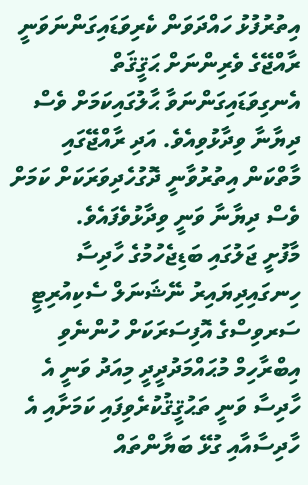އިތުރުފުޅު ހައްދަވަން ކެރިވަޑައިގަންނަވަނީ ރާއްޖޭގެ ވެރިންނަށް ޙަޤީޤަތް އެނގިވަޑައިގަންނަވާ ޙާލުގައިކަމަށް ވެސް ދިޔާނާ ވިދާޅުވިއެވެ. އަދި ރާއްޖޭގައި މާތްކަން އިތުރުވާނީ ދޮގުހެދިވަރަކަށް ކަމަށް ވެސް ދިޔާނާ ވަނީ ވިދާޅުވެފައެވެ.
މާފުށީ ޖަލުގައި ބަޑިޖެހުމުގެ ހާދިސާ ހިނގައިދިޔައިރު ނޭޝަނަލް ސެކިއުރިޓީ ސަރވިސްގެ އޮފިސަރަކަށް ހުންނެވި އިބްރާހިމް މުޙައްމަދުދީދީ މިއަދު ވަނީ އެ ހާދިސާ ވަނީ ތަޙުޤީޤުކުރެވިފައި ކަމަށާއި އެ ހާދިސާއާއި ގުޅޭ ބަޔާންތައް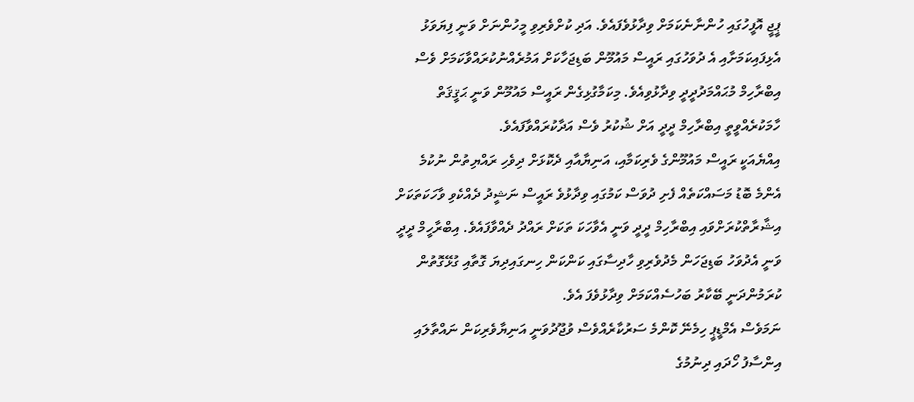ޕީޖީ އޮފީހުގައި ހުންނާނެކަމަށް ވިދާޅުވެފައެވެ. އަދި ކުށްވެރިވި މީހުންނަށް ވަނީ ފިޔަވަޅު އެޅިފައިކަމަށާއި އެ ދުވަހުގައި ރައީސް މައުމޫން ބަޑިޖަހާކަށް އަމުރެއްނުކުރައްވާކަމަށް ވެސް އިބްރާހިމް މުޙައްމަދުދީދީ ވިދާޅުވިއެވެ. މިކަމާގުޅިގެން ރައީސް މައުމޫން ވަނީ ޙަޤީޤަތް ހާމަކުރެއްވީތީ އިބްރާހިމް ދީދީ އަށް ޝުކުރު ވެސް އަދާކުރައްވާފައެވެ.
އިއްޔެއަކީ ރައީސް މައުމޫންގެ ވެރިކަމާއި، އަނިޔާއާއި ދެކޮޅަށް ދިވެހި ރައްޔިތުން ނުކުމެ އެންމެ ބޮޑު މަސައްކަތެއް ފެށި ދުވަސް ކަމުގައި ވިދާޅުވެ ރައީސް ނަޝީދު ދެއްކެވި ވާހަކަތަކަށް އިޝާރާތްކުރަށްވައި އިބްރާހިމް ދީދީ ވަނީ އެވާހަކަ ތަކަށް ރައްދު ދެއްވާފައެވެ. އިބްރާހީމް ދީދީ ވަނީ އެދުވަހު ބަޑިޖަހަން މެދުވެރިވި ހާދިސާގައި ކަންކަން ހިނގައިދިޔަ ގޮތާއި ގުޅޭގޮތުން ކުރަމުންދަނީ ބޭކާރު ބަހުސެއްކަމަށް ވިދާޅުވެފަ އެވެ.
ނަމަވެސް އެމްޑީޕީ ހިމެނޭ ކޮންމެ ސަރުކާރެއްވެސް ވުޖޫދުވަނީ އަނިޔާވެރިކަން ނައްތާލައި އިންސާފު ހޯދައި ދިނުމުގެ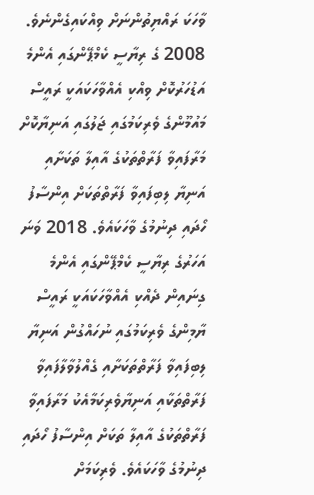ވާހަކަ ރައްޔިތުންނަށް ވިއްކައިގެންނެވެ. 2008 ގެ ރިޔާސީ ކެމްޕޭންގައި އެންމެ އަޑުހަރުކޮށް ވިއްކި އެއްވާހަކައަކީ ރައީސް މައުމޫންގެ ވެރިކަމުގައި ޖަލުގައި އަނިޔާކޮށް މަރާފައިވާ ފަރާތްތަކުގެ އާއިލާ ތަކަށާއި އަނިޔާ ލިބިފައިވާ ފަރާތްތަކަށް އިންސާފު ހޯދައި ދިނުމުގެ ވާހަކައެވެ. 2018 ވަނަ އަހަރުގެ ރިޔާސީ ކެމްޕޭންގައި އެންމެ ގިނައިން ދެއްކި އެއްވާހަކައަކީ ރައީސް ޔާމިންގެ ވެރިކަމުގައި ނުހައްގުން އަނިޔާ ލިބިފައިވާ ފަރާތްތަކަށާއި ގެއްލުވާލާފައިވާ ފަރާތްތަކާއި އަނިޔާވެރިކަމާއެކު މަރާފައިވާ ފަރާތްތަކުގެ އާއިލާ ތަކަށް އިންސާފު ހޯދައި ދިނުމުގެ ވާހަކައެވެ. ވެރިކަމަށް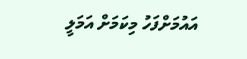އައުމަށްފަހު މިކަމަށް އަމަލީ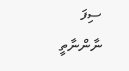ސިފަ ނާންނާތީ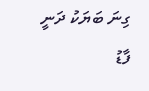ގިނަ ބަޔަކު ދަނީ ފާޑު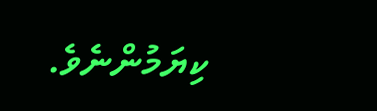ކިޔަމުންނެވެ.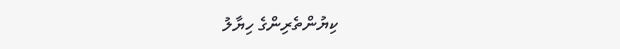ކިޔުންތެރިންގެ ހިޔާލު